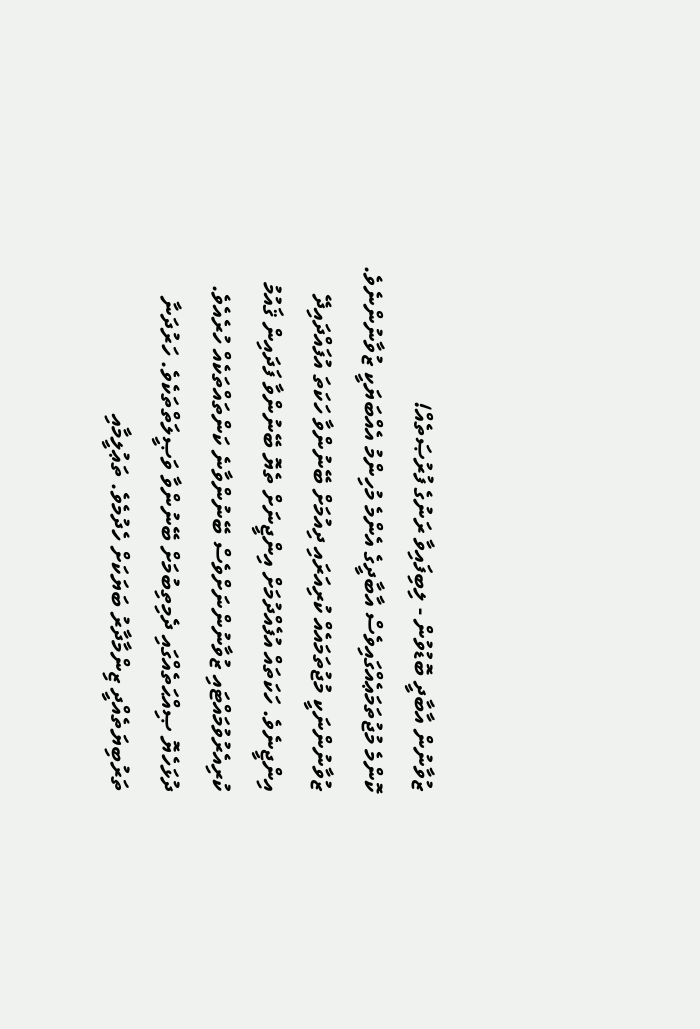ޒުވާނުން އާބާދީ ބޮޑުވުން - ލިބިފައިވާ ރަނުގެ ފުރުޞަތެއް!
ކޮންމެ މުޖުތަމަޢެއްގައިވެސް އާބާދީގެ އެންމެ މުހިންމު އެއްބަޔަކީ ޒުވާނުންނެވެ. ޒުވާނުންނަކީ މުޖުތަމައެއް ކުރިއަރައި ދިއުމަށް ބޭނުންވާ ހަކަތަ އުފައްދައިދޭ އިންޖީނެވެ. ހަކަތައް އުފެއްދުމަށް އިންޖީނަށް ތެޔޮ ބޭނުންވާ ފަދައިން ޤައުމު ކުރިއެރުވުމައްޓައި ޒުވާނުންނަށްވެސް ބޭނުންވާނެ ކަންތައްތަކެއް ހުރެއެވެ. ދުޅަހެޔޮ ޞިއްޙަތެއްގައި ދެމިތިބުމަށް ބޭނުންވާ ވަޞީލަތްތަކެވެ. ހަރުދަނާ ތަރުބިޔަތެއްދީ ޒިންމާދާރު ބަޔަކަށް ހެދުމެވެ. ތަޢުލީމާއި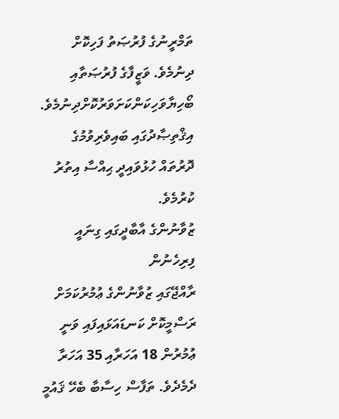ތަމްރީނުގެ ފުރުޞަތު ފަހިކޮށް ދިނުމެވެ. ވަޒީފާގެ ފުރުޞަތާއި ބޯހިޔާވަހިކަންކަށަވަރުކޮށްދިނުމެވެ. އިޤްތިޞާދުގައި ބައިވެރިވުމުގެ ދޮރުތައް ހުޅުވައިދީ ޙިއްސާ އިތުރު ކުރުމެވެ.
ޒުވާނުންގެ އާބާދީގައި ގިނައީ ފިރިހެނުން
ރާއްޖޭގައި ޒުވާނުންގެ ޢުމުރުކަމަށް ރަސްމީކޮށް ކަނޑައަޅައިފައި ވަނީ ޢުމުރުން 18 އަހަރާއި 35 އަހަރާ ދެމެދެވެ. ތަފާސް ހިސާބާ ބެހޭ ޤައުމީ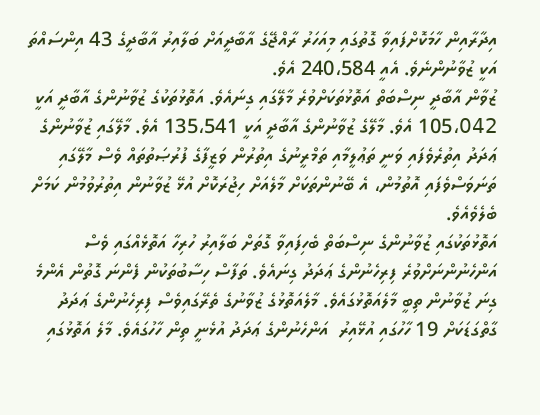އިދާރާއިން ހާމަކޮށްފައިވާ ގޮތުގައި މިއަހަރު ރާއްޖޭގެ އާބާދީއަށް ބަލާއިރު އާބާދީގެ 43 އިންސައްތަ އަކީ ޒުވާނުންނެވެ. އެއީ 240،584 އެވެ.
ޒުވާން އާބާދީ ނިސްބަތް އަތޮޅުތަކަށްވުރެ މާލޭގައި ގިނައެވެ. އަތޮޅުތަކުގެ ޒުވާނުންގެ އާބާދީ އަކީ 105،042 އެވެ. މާލޭގެ ޒުވާނުންގެ އާބާދީ އަކީ 135،541 އެވެ. މާލޭގައި ޒުވާނުންގެ ޢަދަދު އިތުރެވެފައި ވަނީ ތަޢުލީމާއި ތަމްރީނުގެ އިތުރުން ވަޒީފާގެ ފުރުޞަތުތައް ވެސް މާލޭގައި ތަނަވަސްވެފައި އޮތުމުން، އެ ބޭނުންތަކަށް މާލެއަށް ހިޖުރަކޮށް އުޅޭ ޒުވާނުން އިތުރުވުމުން ކަމަށް ބެލެވެއެވެ.
އަތޮޅުތަކުގައި ޒުވާނުންގެ ނިސްބަތް ބެހިފައިވާ ގޮތަށް ބަލާއިރު ހުރިހާ އަތޮޅެއްގައި ވެސް އަންހެނުންނަށްވުރެ ފިރިހެނުންގެ ޢަދަދު ގިނައެވެ. ތަފާސް ހިސާބުތަކުން ފެންނަ ގޮތުން އެންމެ ގިނަ ޒުވާނުން ތިބީ މާލެއަތޮޅުގައެވެ. މާލެއަތޮޅުގެ ޒުވާނުގެ ތެރޭގައިވެސް ފިރިހެނުންގެ ޢަދަދު ގާތްގަޑަކަށް 19 ހާހުގައި އުޅޭއިރު  އަންހެނުންގެ ޢަދަދު އުޅެނީ ތިން ހާހުގައެވެ. މާލެ އަތޮޅުގައި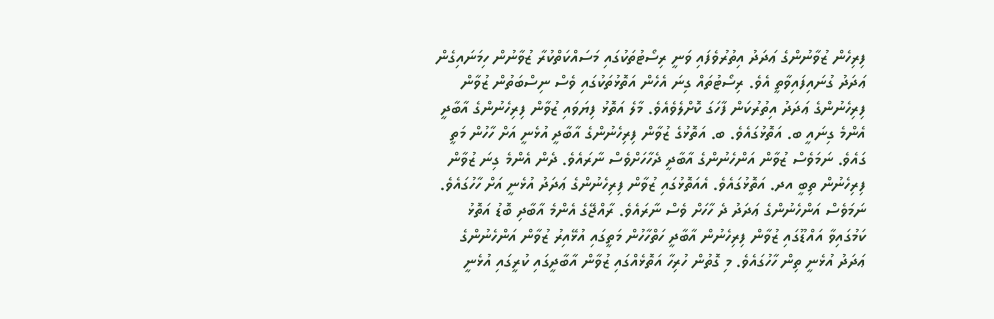ފިރިހެން ޒުވާނުންގެ ޢަދަދު އިތުރުވެފައި ވަނީ ރިސޯޓުތަކުގައި މަސައްކަތްކުރާ ޒުވާނުން ހިމަނައިގެން ޢަދަދު ގުނައިފައިވާތީ އެވެ. ރިސޯޓުތައް ގިނަ އެހެން އަތޮޅުތަކުގައި ވެސް ނިސްބަތުން ޒުވާން ފިރިހެނުންގެ ޢަދަދު އިތުރުކަން ފާހަގަ ކޮށްލެވެއެވެ. މާލެ އަތޮޅު ފިޔަވައި ޒުވާން ފިރިހެނުންގެ އާބާދީ އެންމެ ގިނައީ ބ. އަތޮޅުގައެވެ. ބ. އަތޮޅުގެ ޒުވާން ފިރިހެނުންގެ އާބާދީ އުޅެނީ އަށް ހާހުން މަތީ ގައެވެ. ނަމަވެސް ޒުވާން އަންހެނުންގެ އާބާދީ ދެހާހަށްވެސް ނާރައެވެ. ދެން އެންމެ ގިނަ ޒުވާން ފިރިހެނުން ތިބީ އދ. އަތޮޅުގައެވެ. އެއަތޮޅުގައި ޒުވާން ފިރިހެނުންގެ ޢަދަދު އުޅެނީ އަށް ހާހުގައެވެ. ނަމަވެސް އަންހެނުންގެ ޢަދަދު ދެ ހާހަށް ވެސް ނާރައެވެ. ރާއްޖޭގެ އެންމެ އާބާދި ބޮޑު އަތޮޅު ކަމުގައިވާ އައްޑޫގައި ޒުވާން ފިރިހެނުން އާބާދީ ހަތްހާހުން މަތީގައި އުޅޭއިރު ޒުވާން އަންހެނުންގެ ޢަދަދު އުޅެނީ ތިން ހާހުގައެވެ. މި ގޮތުން ހުރިހާ އަތޮޅެއްގައި ޒުވާން އާބާދީގައި ކުރީގައި އުޅެނީ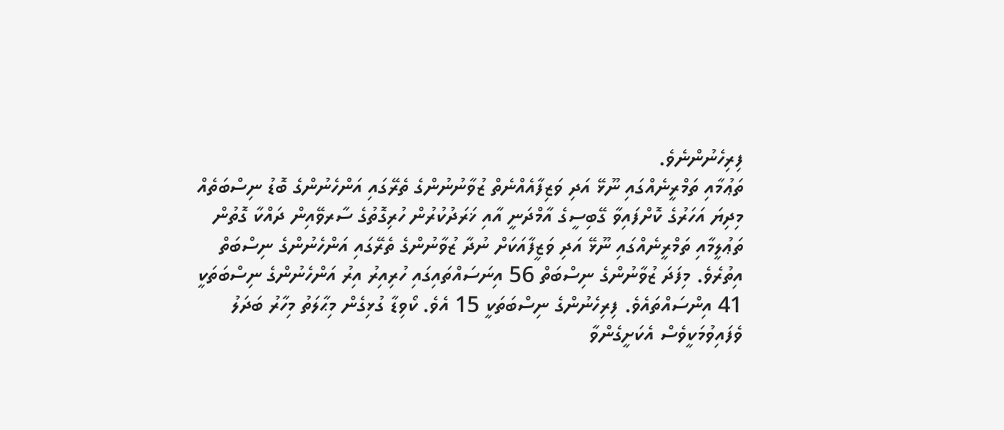ފިރިހެނުންނެވެ.
ތަޢުމާއި ތަމްރީނެއްގައި ނޫޅޭ އަދި ވަޒިފާއެއްނެތް ޒުވާނުނުންގެ ތެރޭގައި އަންހެނުންގެ ބޮޑު ނިސްބަތެއް
މިދިޔަ އަހަރުގެ ކޮށްފައިވާ ގޭބިސީގެ އާމްދަނީ އާއި ޚަރަދުކުރުން ހުރިގޮތުގެ ސާރވޭއިން ދައްކާ ގޮތުން ތަޢުލީމާއި ތަމްރީނެއްގައި ނޫޅޭ އަދި ވަޒީފާއަކަށް ނުދާ ޒުވާނުންގެ ތެރޭގައި އަންހެނުންގެ ނިސްބަތް އިތުރެވެ. މިފަދަ ޒުވާނުންގެ ނިސްބަތް 56 އިނަސައްތައިގައި ހުރިއިރު އިރު އަންހެނުންގެ ނިސްބަތަކީ 41 އިންސައްތައެވެ. ފިރިހެނުންގެ ނިސްބަތަކީ 15 އެވެ. ކޯވިޑާ ގުޅިގެން މިޙާލަތު މިހާރު ބަދަލު ވެފައިވުމަކީވެސް އެކަށީގެންވާ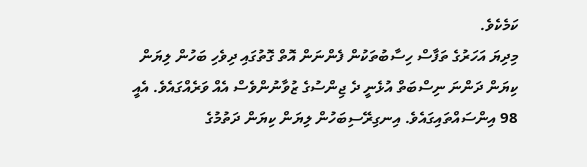ކަމެކެވެ.
މިދިޔަ އަހަރުގެ ތަފާސް ހިސާބުތަކުން ފެންނަން އޮތް ގޮތުގައި ދިވެހި ބަހުން ލިޔަން ކިޔަން ދަންނަ ނިސްބަތް އުޅެނީ ދެ ޖިންސުގެ ޒުވާނުންވެސް އެއް ވަރެއްގައެވެ. އެއީ 98 އިންސައްތައިގައެވެ. އިނގިރޭސިބަހުން ލިޔަން ކިޔަން ދަތުމުގެ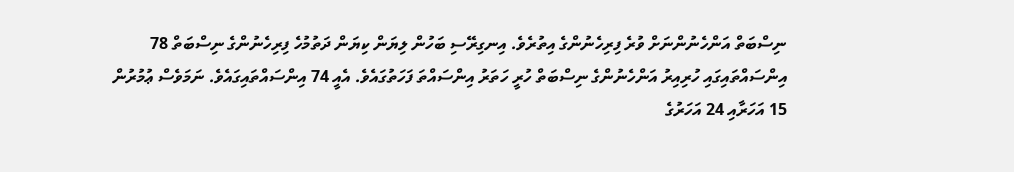ނިސްބަތް އަންހެނުންނަށް ވުރެ ފިރިހެނުންގެ އިތުރެވެ. އިނގިރޭސި ބަހުން ލިޔަން ކިޔަން ދަތުމުހެ ފިރިހެނުންގެ ނިސްބަތް 78 އިންސައްތައިގައި ހުރިއިރު އަންހެނުންގެ ނިސްބަތް ހުރީ ހަތަރު އިންސައްތަ ފަހަތުގައެވެ. އެއީ 74 އިންސައްތައިގައެވެ. ނަމަވެސް ޢުމުރުން 15 އަހަރާއި 24 އަހަރުގެ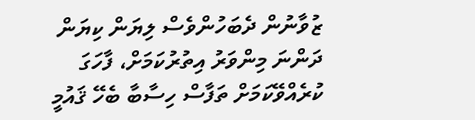ޒުވާނުން ދެބަހުންވެސް ލިޔަން ކިޔަން ދަންނަ މިންވަރު އިތުރުކަމަށް، ފާހަގަ ކުރެއްވޭކަމަށް ތަފާސް ހިސާބާ ބެހޭ ޤައުމީ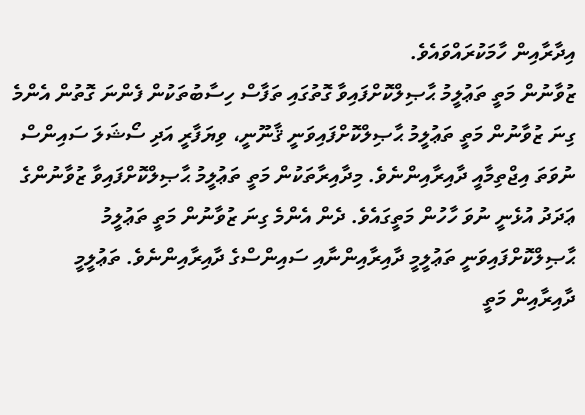އިދާރާއިން ހާމަކުރައްވައެވެ.
ޒުވާނުން މަތީ ތަޢުލީމު ޙާޞިލްކޮށްފައިވާ ގޮތުގައި ތަފާސް ހިސާބުތަކުން ފެންނަ ގޮތުން އެންމެ ގިނަ ޒުވާނުން މަތީ ތަޢުލީމު ޙާޞިލްކޮށްފައިވަނީ ޤާނޫނީ، ވިޔަފާރީ އަދި ސޯޝަލަ ސައިންސް ނުވަތަ އިޖްތިމާއީ ދާއިރާއިންނެވެ. މިދާއިރާތަކުން މަތީ ތަޢުލީމު ޙާޞިލްކޮށްފައިވާ ޒުވާނުންގެ ޢަދަދު އުޅެނީ ނުވަ ހާހުން މަތީގައެވެ. ދެން އެންމެ ގިނަ ޒުވާނުން މަތީ ތަޢުލީމު ޙާޞިލްކޮށްފައިވަނީ ތަޢުލީމީ ދާއިރާއިންނާއި ސައިންސްގެ ދާއިރާއިންނެވެ. ތަޢުލީމީ ދާއިރާއިން މަތީ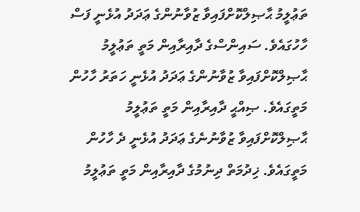ތަޢުލީމު ޙާޞިލްކޮށްފައިވާ ޒުވާނުންގެ ޢަދަދު އުޅެނީ ފަސް ހާހުގައެވެ. ސައިންސްގެ ދާއިރާއިން މަތީ ތަޢުލީމު ޙާޞިލްކޮށްފައިވާ ޒުވާނުންގެ ޢަދަދު އުޅެނީ ހަތަރު ހާހުން މަތީގައެވެ. ޞިއްޙީ ދާއިރާއިން މަތީ ތަޢުލީމު ޙާޞިލްކޮށްފައިވާ ޒުވާނުނެގެ ޢަދަދު އުޅެނީ ދެ ހާހުން މަތީގައެވެ. ޚިދުމަތް ދިނުމުގެ ދާއިރާއިން މަތީ ތަޢުލީމު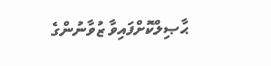ޙާޞިލްކޮށްފައިވާ ޒުވާނުންގެ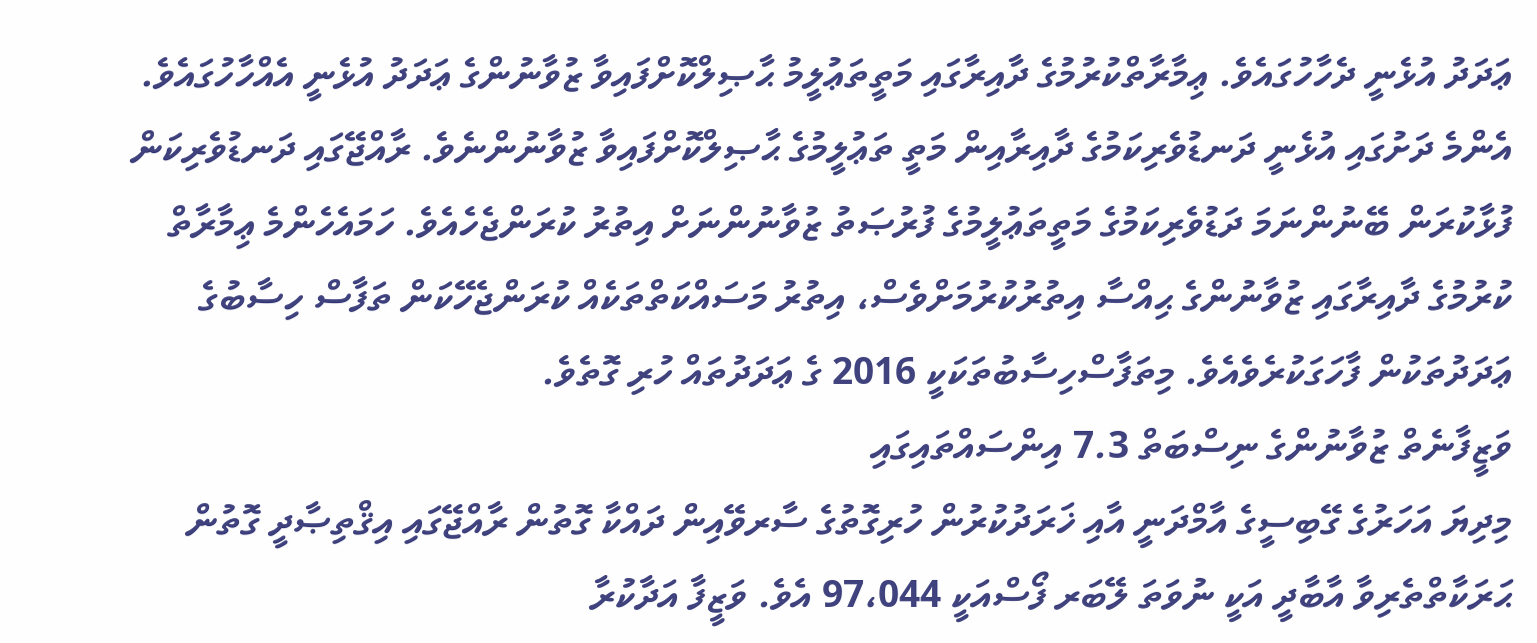ޢަދަދު އުޅެނީ ދެހާހުގައެވެ. ޢިމާރާތްކުރުމުގެ ދާއިރާގައި މަތީތަޢުލީމު ޙާޞިލްކޮށްފައިވާ ޒުވާނުންގެ ޢަދަދު އުޅެނީ އެއްހާހުގައެވެ. އެންމެ ދަށުގައި އުޅެނީ ދަނޑުވެރިކަމުގެ ދާއިރާއިން މަތީ ތަޢުލީމުގެ ޙާޞިލްކޮށްފައިވާ ޒުވާނުންނެވެ. ރާއްޖޭގައި ދަނޑުވެރިކަން ފުޅާކުރަން ބޭނުންނަމަ ދަޑުވެރިކަމުގެ މަތީތަޢުލީމުގެ ފުރުޞަތު ޒުވާނުންނަށް އިތުރު ކުރަންޖެހެއެވެ. ހަމައެހެންމެ ޢިމާރާތް ކުރުމުގެ ދާއިރާގައި ޒުވާނުންގެ ޙިއްސާ އިތުރުކުރުމަށްވެސް، އިތުރު މަސައްކަތްތަކެއް ކުރަންޖެހޭކަން ތަފާސް ހިސާބުގެ ޢަދަދުތަކުން ފާހަގަކުރެވެއެވެ. މިތަފާސްހިސާބުތަކަކީ 2016 ގެ ޢަދަދުތައް ހުރި ގޮތެވެ.
ވަޒީފާނެތް ޒުވާނުންގެ ނިސްބަތް 7.3 އިންސައްތައިގައި
މިދިޔަ އަހަރުގެ ގޭބިސީގެ އާމްދަނީ އާއި ޚަރަދުކުރުން ހުރިގޮތުގެ ސާރވޭއިން ދައްކާ ގޮތުން ރާއްޖޭގައި އިޤްތިޞާދީ ގޮތުން ޙަރަކާތްތެރިވާ އާބާދީ އަކީ ނުވަތަ ލޭބަރ ފޯސްއަކީ 97،044 އެވެ. ވަޒީފާ އަދާކުރާ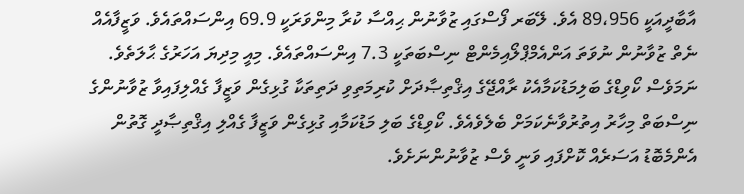އާބާދީއަކީ 89،956 އެވެ. ލޭބަރ ފޯސްގައި ޒުވާނުން ޙިއްސާ ކުރާ މިންވަރަކީ 69.9 އިންސައްތައެވެ. ވަޒީފާއެއް ނެތް ޒުވާނުން ނުވަތަ އަންއެމްޕްލޯއިމެންޓް ނިސްބަތަކީ 7.3 އިންސައްތައެވެ. މިއީ މިދިޔަ އަހަރުގެ ޙާލަތެވެ. ނަމަވެސް ކޯވިޑްގެ ބަލިމަޑުކަމާއެކު ރާއްޖޭގެ އިޤްތިޞާދަށް ކުރިމަތިވި ދަތިތަކާ ގުޅިގެން ވަޒީފާ ގެއްލިފައިވާ ޒުވާނުންގެ ނިސްބަތް މިހާރު އިތުރުވާނެކަމަށް ބެލެވެއެވެ. ކޯވިޑްގެ ބަލި މަޑުކަމާއި ގުޅިގެން ވަޒީފާ ގެއްލި އިޤްތިޞާދީ ގޮތުން އެންމެބޮޑު އަސަރެއް ކޮށްފައި ވަނީ ވެސް ޒުވާނުންނަށެވެ.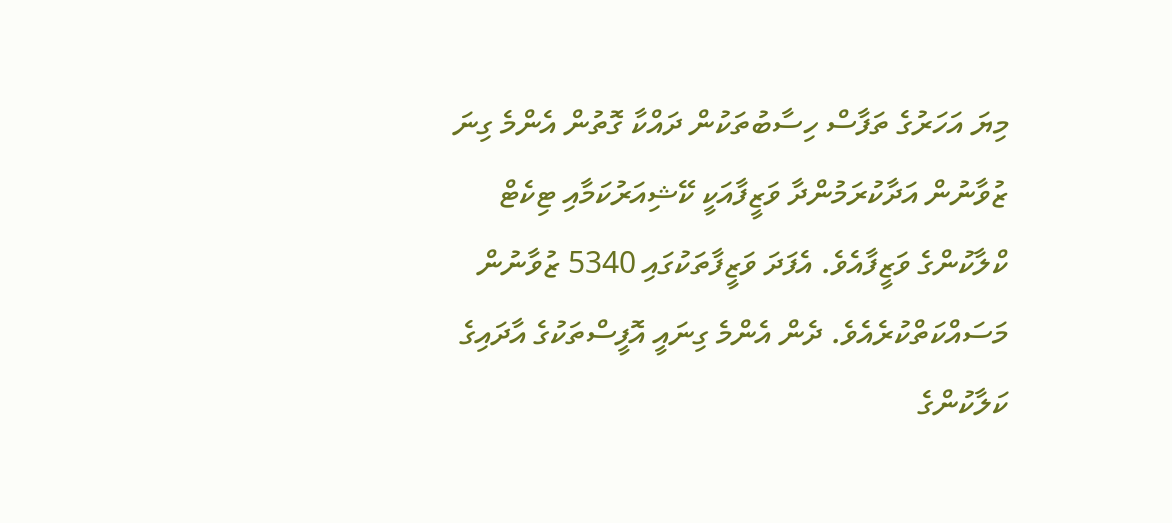މިޔަ އަހަރުގެ ތަފާސް ހިސާބުތަކުން ދައްކާ ގޮތުން އެންމެ ގިނަ ޒުވާނުން އަދާކުރަމުންދާ ވަޒީފާއަކީ ކޭޝިއަރުކަމާއި ޓިކެޓް ކްލާކުންގެ ވަޒީފާއެވެ. އެފަދަ ވަޒީފާތަކުގައި 5340 ޒުވާނުން މަސައްކަތްކުރެއެވެ. ދެން އެންމެ ގިނައީ އޮފީސްތަކުގެ އާދައިގެ ކަލާކުންގެ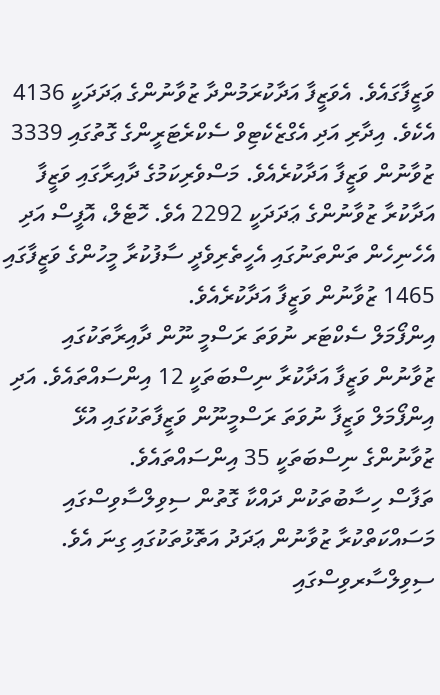ވަޒީފާގައެވެ. އެވަޒީފާ އަދާކުރަމުންދާ ޒުވާނުންގެ ޢަދަދަކީ 4136 އެކެވެ. އިދާރި އަދި އެގްޒެކެޓިވް ސެކްރެޓަރީންގެ ގޮތުގައި 3339 ޒުވާނުން ވަޒީފާ އަދާކުރެއެވެ. މަސްވެރިކަމުގެ ދާއިރާގައި ވަޒީފާ އަދާކުރާ ޒުވާނުންގެ ޢަދަދަކީ 2292 އެވެ. ހޮޓެލް، އޮފީސް އަދި އެހެނިހެން ތަންތަނުގައި އެހީތެރިވެދީ ސާފުކުރާ މީހުންގެ ވަޒީފާގައި 1465 ޒުވާނުން ވަޒީފާ އަދާކުރެއެވެ.
އިންފޯމަލް ސެކްޓަރ ނުވަތަ ރަސްމީ ނޫން ދާއިރާތަކުގައި ޒުވާނުން ވަޒީފާ އަދާކުރާ ނިސްބަތަކީ 12 އިންސައްތައެވެ. އަދި އިންފޯމަލް ވަޒީފާ ނުވަތަ ރަސްމީނޫން ވަޒީފާތަކުގައި އުޅޭ ޒުވާނުންގެ ނިސްބަތަކީ 35 އިންސައްތައެވެ.
ތަފާސް ހިސާބުތަކުން ދައްކާ ގޮތުން ސިވިލްސާވިސްގައި މަސައްކަތްކުރާ ޒުވާނުން ޢަދަދު އަތޮޅުތަކުގައި ގިނަ އެވެ. ސިވިލްސާރވިސްގައި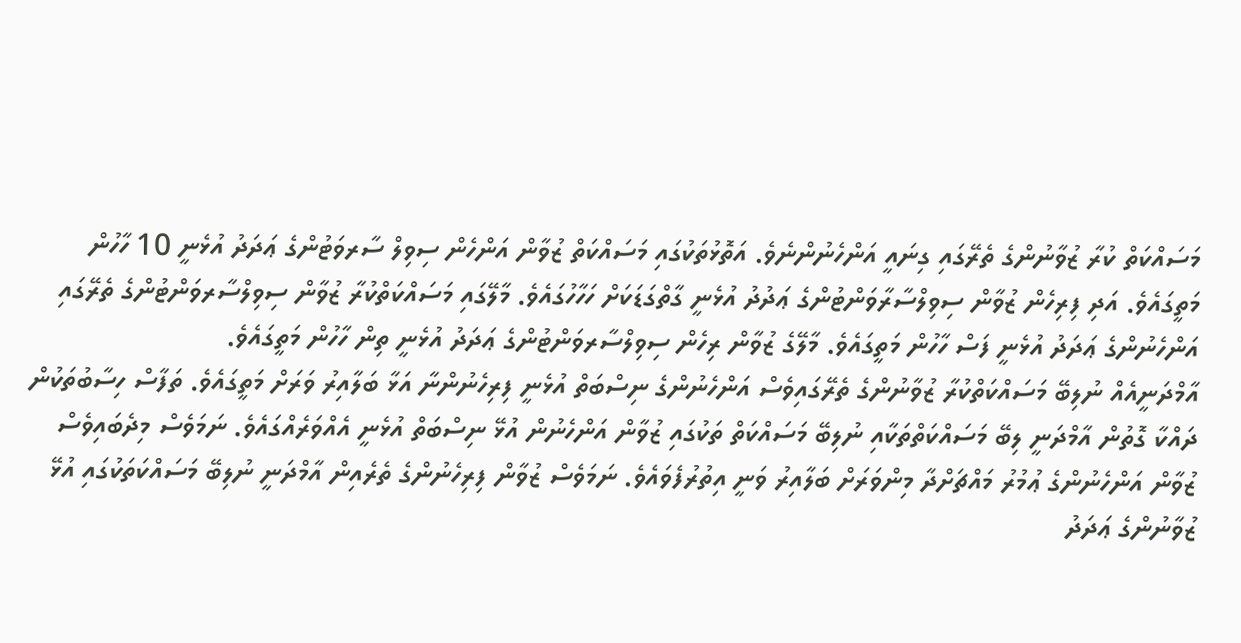މަސައްކަތް ކުރާ ޒުވާނުންގެ ތެރޭގައި ގިނައީ އަންހެނުންނެވެ. އަތޮޅުތަކުގައި މަސައްކަތް ޒުވާން އަންހެން ސިވިލް ސާރވަޓުންގެ ޢަދަދު އުޅެނީ 10 ހާހުން މަތީގައެވެ. އަދި ފިރިހެން ޒުވާން ސިވިލްސާރާވަންޓުންގެ ޢަދުދު އުޅެނީ ގާތްގަޑަކަށް ހަހާހުގައެވެ. މާލޭގައި މަސައްކަތްކުރާ ޒުވާން ސިވިލްސާރވަންޓުންގެ ތެރޭގައި އަންހެނުންގެ ޢަދަދު އުޅެނީ ފަސް ހާހުން މަތީގައެވެ. މާލޭގެ ޒުވާން ރިހެން ސިވިލްސާރވަންޓުންގެ ޢަދަދު އުޅެނީ ތިން ހާހުން މަތީގައެވެ.
އާމްދަނީއެއް ނުލިބޭ މަސައްކަތްކުރާ ޒުވާނުންގެ ތެރޭގައިވެސް އަންހެނުންގެ ނިސްބަތް އުޅެނީ ފިރިހެނުންނާ އަޅާ ބަލާއިރު ވަރަށް މަތީގައެވެ. ތަފާސް ހިސާބުތަކުން ދައްކާ ގޮތުން އާމްދަނީ ލިބޭ މަސައްކަތްތަކާއި ނުލިބޭ މަސައްކަތް ތަކުގައި ޒުވާން އަންހެނުން އުޅޭ ނިސްބަތް އުޅެނީ އެއްވަރެއްގައެވެ. ނަމަވެސް މިދެބައިވެސް ޒުވާން އަންހެނުންގެ ޢުމުރު މައްޗަށްދާ މިންވަރަށް ބަލާއިރު ވަނީ އިތުރުފެވައެވެ. ނަމަވެސް ޒުވާން ފިރިހެނުންގެ ތެރެއިން އާމްދަނީ ނުލިބޭ މަސައްކަތަކުގައި އުޅޭ ޒުވާނުންގެ ޢަދަދު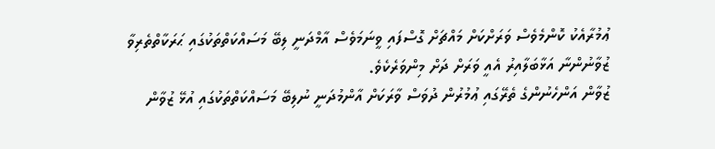ޢުމުރާއެކު ކޮންމެވެސް ވަރަށްކަށް މައްޗަށް ގޮސްފައި ވީނަމަވެސް އާމްދަނީ ލިބޭ މަސައްކަތްތަކުގައި ޙަރަކާތްތެރިވާ ޒުވާނުންނާ އަޅާބަލާއިރު އެއީ ވަރަށް ދަށް މިންވަރެކެވެ.
ޒުވާން އަންހެނުންގެ ތެރޭގައި ޢުމުރުން ދުވަސް ވާރަކަށް އާންމުދަނީ ނުލިބޭ މަސައްކަތްތަކުގައި އުޅޭ ޒުވާން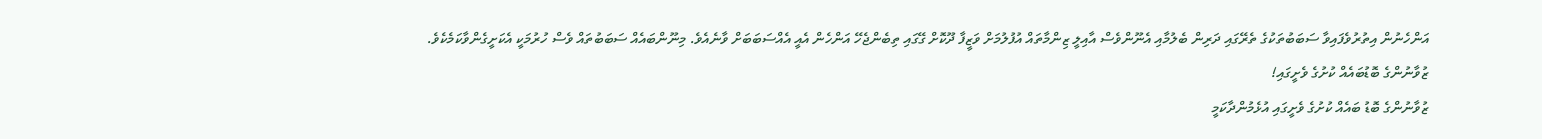އަންހެނުން އިތުރުވެފައިވާ ސަބަބުތަކުގެ ތެރޭގައި ދަރިން ބެލުމާއި އެނޫންވެސް އާއިލީ ޒިންމާތައް އުފުލުމަށް ވަޒީފާ ދޫކޮށް ގޭގައި ތިބެންޖެހޭ އަންހެން އެއީ އެއްސަބަބަށް ވާނެއެވެ. މިނޫންބައެއް ސަބަބުތައް ވެސް ހުރުމަކީ އެކަށީގެންވާކަމެކެވެ.
ޒުވާނުންގެ ބޮޑުބައެއް ކުށުގެ ވެށީގައި!
ޒުވާނުންގެ ބޮޑު ބައެއް ކުށުގެ ވެށީގައި އުޅެމުންދާކަމީ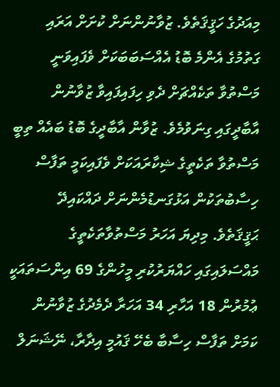މިއަދުގެ ހަޤީޤަތެވެ. ޒުވާނުންނަށް ކުށަށް އަރައި ގަތުމުގެ އެންމެ ބޮޑު އެއްސަބަބަކަށް ވެފައިވަނީ މަސްތުވާ ތަކެއްޗަށް ދެވި ހިފައިފައިވާ ޒުވާނުން އާބާދީގައި ގިނަވުމެވެ. ޒުވާން އާބާދީގެ ބޮޑު ބައެއް ތިބީ މަސްތުވާ ތަކެތީގެ ޝިކާރައަކަށް ވެފައިކަމީ ތަފާސް ހިސާބުތަކުން އަޅުގަނޑުމެންނަށް ދައްކައިދޭ ޙަޤީޤަތެވެ. މިދިޔަ އަހަރު މަސްތުވާތަކެތީގެ މައްސަލައިގައި ހައްޔަރުކުރި މީހުންގެ 69 އިންސަތައަކީ  ޢުމުރުން 18 އަހާރި 34 އަހަރާ ދެމެދުގެ ޒުވާނުން ކަމަށް ތަފާސް ހިސާބާ ބެހޭ ޤައުމީ އިދާރާ، ނޭޝަނަލް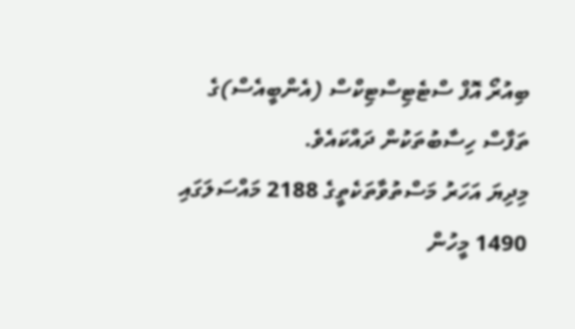ބިއުރޯ އޮފް ސްޓެޓިސްޓިކްސް (އެންބީއެސް)ގެ ތަފާސް ހިސާބުތަކުން ދައްކައެވެ.
މިދިޔަ އަހަރު މަސްތުވާތަކެތީގެ 2188 މައްސަލަގައި 1490 މީހުން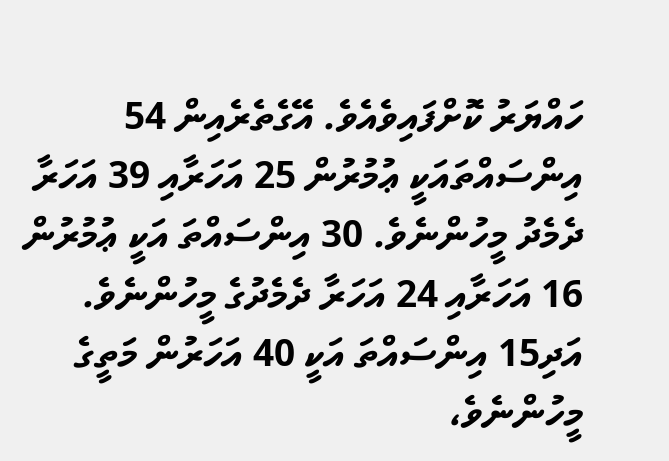ހައްޔަރު ކޮށްފައިވެއެވެ. އޭގެތެރެއިން 54 އިންސައްތައަކީ ޢުމުރުން 25 އަހަރާއި 39 އަހަރާ ދެމެދު މީހުންނެވެ. 30 އިންސައްތަ އަކީ ޢުމުރުން 16 އަހަރާއި 24 އަހަރާ ދެމެދުގެ މީހުންނެވެ. އަދި15 އިންސައްތަ އަކީ 40 އަހަރުން މަތީގެ މީހުންނެވެ،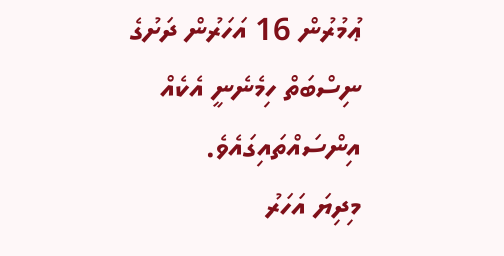ޢުމުރުން 16 އަހަރުން ދަށުގެ ނިސްބަތް ހިމެނެނީ އެކެއް އިންސައްތައިގައެވެ.
މިދިޔަ އަހަރު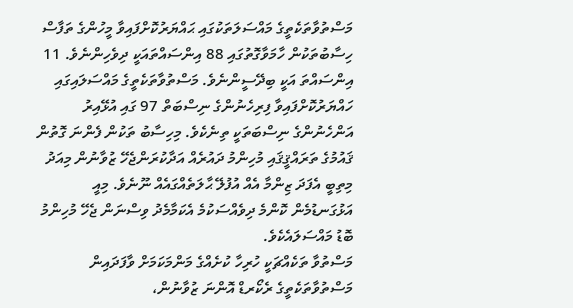މަސްތުވާތަކެތީގެ މައްސަލަތަކުގައި ޙައްޔަރުކޮށްފައިވާ މީހުންގެ ތަފާސް ހިސާބުތަކުން ހާމަވާގޮތުގައި 88 އިންސައްތައަކީ ދިވެހިންނެވެ. 11 އިންސައްތަ އަކީ ބިދޭސީންނެވެ. މަސްތުވާތަކެތީގެ މައްސަލައިގައި ހައްޔަރުކޮށްފައިވާ ފިރިހެނުންގެ ނިސްބަތް 97 ގައި އުޅޭއިރު އަންހެނުންގެ ނިސްބަތަކީ ތިނެކެވެ. މިހިސާބު ތަކުން ފެންނަ ގޮތުން ޤައުމުގެ ތަރައްޤީޤައި މުހިންމު ދައުރެއް އަދާކުރަންޖެހޭ ޒުވާނުން މިއަދު މިތިބީ އެފަދަ ޒިންމާ އެއް އުފުލޭ ޙާލަތެއްގައެއް ނޫނެވެ. މިއީ އަޅުގަނޑުމެން ކޮންމެ ދިވެއްސަކުމެ އެކަމާމެދު ވިސްނަން ޖެހޭ މުހިންމު ބޮޑު މައްސަލައެކެވެ.
މަސްތުވާ ތަކެއްޗަކީ ހުރިހާ ކުށެއްގެ މަންމަކަމަށް ވާފަދައިން މަސްތުވާތަކެތީގެ ރެކޯރޑް އޮންނަ ޒުވާނުން،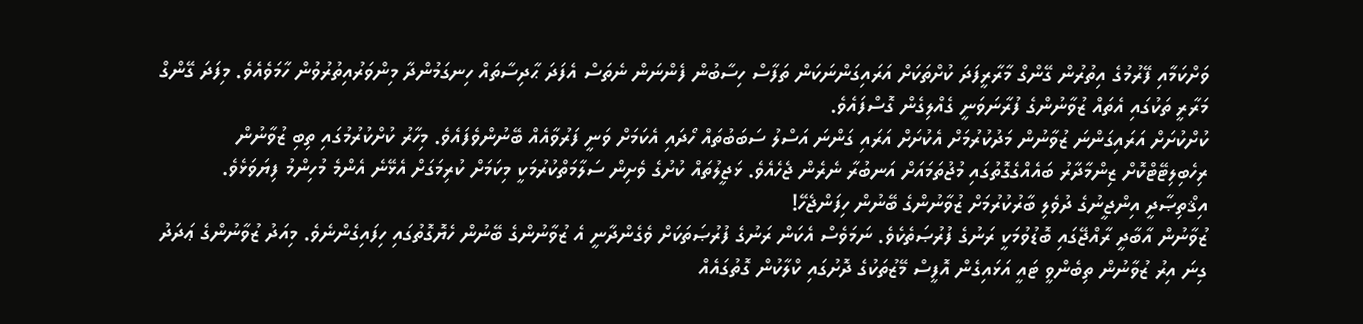ވަށްކަމާއި ފޭރުމުގެ އިތުރުން ގޭންގް މާރާރީފަދަ ކުށްތަކަށް އަރައިގަންނަކަން ތަފާސް ހިސާބުން ފެންނަން ނެތަސް އެފަދަ ޙާދިސާތައް ހިނގަމުންދާ މިންވަރުއިތުރުވުން ހާމަވެއެވެ. މިފަދަ ގޭންގް މަރާރީ ތަކުގައި އެތައް ޒުވާނުންގެ ފުރާނަވަނީ ގެއްލިގެން ގޮސްފައެވެ.
ކުށްކުށަށް އަރައިގަންނަ ޒުވާނުން މަދުކުރުމަށް އެކުށަށް އަރައި ގަންނަ އަސްލު ސަބަބުތައް ހޯދައި އެކަމަށް ވަނީ ފަރުވާއެއް ބޭނުންވެފައެވެ. މިހާރު ކުށްކުރުމުގައި ތިބި ޒުވާނުން ރިހެބިލިޓޭޓްކޮށް ޒިންމާދާރު ބައެއްގެގޮތުގައި މުޖުތަމައަށް އަނބުރާ ނެރެން ޖެހެއެވެ. ޅަޖީލުތައް ކުށުގެ ވެށިން ސަލާމަތްކުރުމަކީ މިކަމަށް ކުރިމަގަށް އެޅޭނެ އެންމެ މުހިންމު ފިޔަވަޅެވެ.
އިޤްތިޞާދީ އިންޖީނުގެ ދުވެލި ބާރުކުރުމަށް ޒުވާނުންގެ ބޭނުން ހިފަންޖެހޭ!
ޒުވާނުން އާބާދީ ރާއްޖޭގައި ބޮޑުވުމަކީ ރަނުގެ ފުރުޞަތެކެވެ. ނަމަވެސް އެކަން ރަނުގެ ފުރުޞަތަކަށް ވެގެންދާނީ އެ ޒުވާނުންގެ ބޭނުން ހެޔޮގޮތުގައި ހިފައިގެންނެވެ. މިއަދު ޒުވާނުންގެ ޢަދަދު ގިނަ އިރު ޒުވާނުން ތިބެންވީ ޓައީ އަޅައިގެން އޮފީސް މޭޒުތަކުގެ ދޮށުގައި ކްލާކުން ގޮތުގައެއް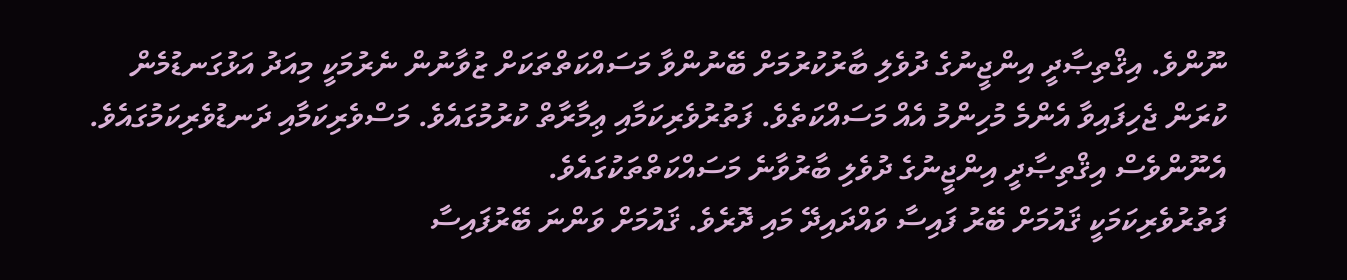ނޫންވެ. އިޤްތިޞާދީ އިންޖީނުގެ ދުވެލި ބާރުކުރުމަށް ބޭނުންވާ މަސައްކަތްތަކަށް ޒުވާނުން ނެރުމަކީ މިއަދު އަޅުގަނޑުމެން ކުރަން ޖެހިފައިވާ އެންމެ މުހިންމު އެއް މަސައްކަތެވެ. ފަތުރުވެރިކަމާއި ޢިމާރާތް ކުރުމުގައެވެ. މަސްވެރިކަމާއި ދަނޑުވެރިކަމުގައެވެ. އެނޫންވެސް އިޤްތިޞާދީ އިންޖީނުގެ ދުވެލި ބާރުވާނެ މަސައްކަތްތަކުގައެވެ.
ފަތުރުވެރިކަމަކީ ޤައުމަށް ބޭރު ފައިސާ ވައްދައިދޭ މައި ދޮރެވެ. ޤައުމަށް ވަންނަ ބޭރުފައިސާ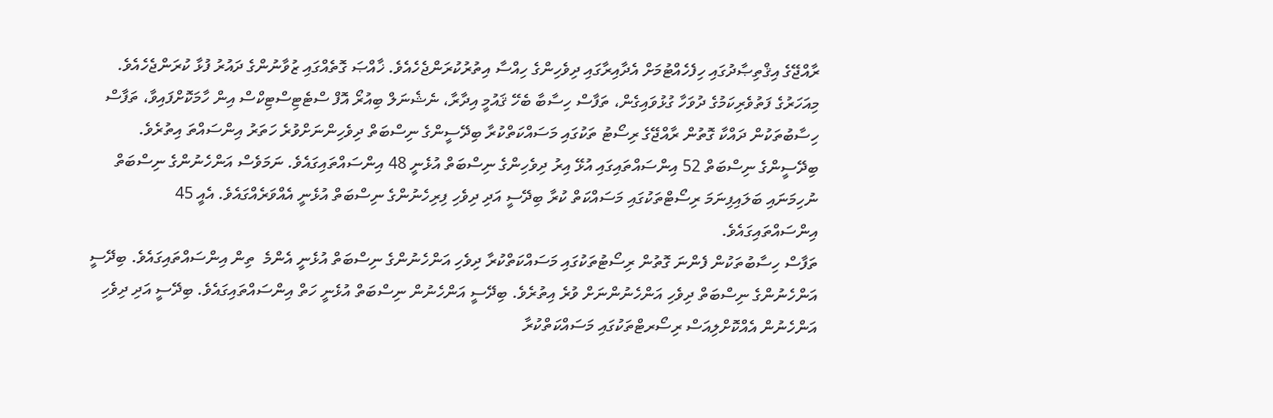ރާއްޖޭގެ އިޤްތިޞާދުގައި ހިފެހެއްޓުމަށް އެދާއިރާގައި ދިވެހިންގެ ހިއްސާ އިތުރުކުރަންޖެހެއެވެ. ޚާއްޞަ ގޮތެއްގައި ޒުވާނުންގެ ދައުރު ފުޅާ ކުރަންޖެހެއެވެ. މިއަހަރުގެ ފަތުވެރިކަމުގެ ދުވަހާ ގުޅުވައިގެން، ތަފާސް ހިސާބާ ބެހޭ ޤައުމީ އިދާރާ، ނެޝެނަލް ބިއުރޯ އޮފް ސްޓެޓިސްޓިކްސް އިން ހާމަކޮށްފައިވާ، ތަފާސް ހިސާބުތަކުން ދައްކާ ގޮތުން ރާއްޖޭގެ ރިސޯޓު ތަކުގައި މަސައްކަތްކުރާ ބިދޭސީންގެ ނިސްބަތް ދިވެހިންނަށްވުރެ ހަތަރު އިންސައްތަ އިތުރެވެ. ބިދޭސީންގެ ނިސްބަތް 52 އިންސައްތައިގައި އުޅޭ އިރު ދިވެހިންގެ ނިސްބަތް އުޅެނީ 48 އިންސައްތައިގައެވެ. ނަމަވެސް އަންހެނުންގެ ނިސްބަތް ނުހިމަނައި ބަލައިފިނަމަ ރިސޯޓްތަކުގައި މަސައްކަތް ކުރާ ބިދޭސީ އަދި ދިވެހި ފިރިހެނުންގެ ނިސްބަތް އުޅެނީ އެއްވަރެއްގައެވެ. އެއީ 45 އިންސައްތައިގައެވެ.
ތަފާސް ހިސާބުތަކުން ފެންނަ ގޮތުން ރިސޯޓުތަކުގައި މަސައްކަތްކުރާ ދިވެހި އަންހެނުންގެ ނިސްބަތް އުޅެނީ އެންމެ  ތިން އިންސައްތައިގައެވެ. ބިދޭސީ އަންހެނުންގެ ނިސްބަތް ދިވެހި އަންހެނުންނަށް ވުރެ އިތުރެވެ. ބިދޭސީ އަންހެނުން ނިސްބަތް އުޅެނީ ހަތް އިންސައްތައިގައެވެ. ބިދޭސީ އަދި ދިވެހި އަންހެނުން އެއްކޮށްލިއަސް ރިސޯރޓްތަކުގައި މަސައްކަތްކުރާ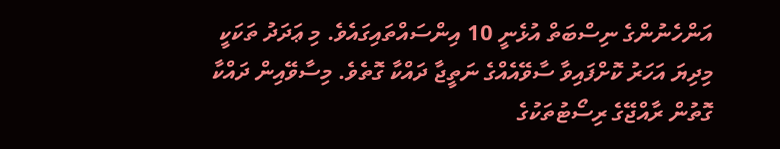އަންހެނުންގެ ނިސްބަތް އުޅެނީ 10 އިންސައްތައިގައެވެ. މި ޢަދަދު ތަކަކީ މިދިޔަ އަހަރު ކޮށްފައިވާ ސާވޭއެއްގެ ނަތީޖާ ދައްކާ ގޮތެވެ. މިސާވޭއިން ދައްކާ ގޮތުން ރާއްޖޭގެ ރިސޯޓުތަކުގެ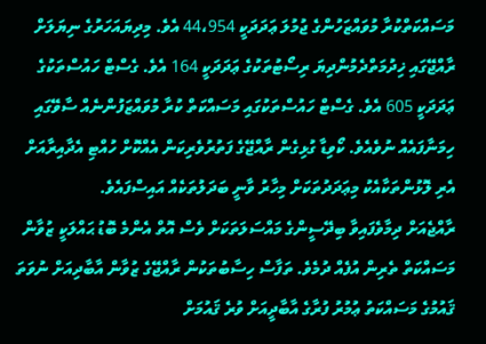މަސައްކަތްކުރާ މުވައްޒަހުންގެ ޖުމުލަ ޢަދަދަކީ 44،954 އެވެ. މިދިޔައަހަރުގެ ނިޔަލަށް ރާއްޖޭގައި ޚިދުމަތްދެމުންދިޔަ ރިސޯޓުތަކުގެ ޢަދަދަކީ 164 އެވެ. ގެސްޓް ހައުސްތަކުގެ ޢަދަދަކީ 605 އެވެ. ގެސްޓް ހައުސްތަކުގައި މަސައްކަތް ކުރާ މުވައްޒަފުންނެއް ސާވޭގައި ހިމަނާފައެއް ނުވެއެވެ. ކޯވިޑާ ގުޅިގެން ރާއްޖޭގެ ފަތުރުވެރިކަން އެއްކޮށް ހުއްޓި އެދާއިރާއަށް އެރި ލޮޅުންތަކާއެކު މިޢަދަދުތަކަށް މިހާރު ވާނީ ބަދަލުތަކެއް އައިސްފައެވެ.
ރާއްޖެއަށް ދިމާވެފައިވާ ބިދޭސީންގެ މައްސަލަތަކަށް ވެސް އޮތް އެންމެ ބޮޑު ޙައްލަކީ ޒުވާން މަސައްކަތް ތެރިން އުފެއް ދުމެވެ. ތަފާސް ހިސާބުތަކުން ރާއްޖޭގެ ޒުވާން އާބާދިއަށް ނުވަތަ ޤައުމުގެ މަސައްކަތު ޢުމުރު ފުރާގެ އާބާދީއަށް ވުރެ ޤައުމަށް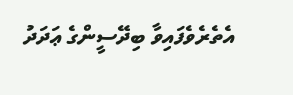އެތެރެވެފައިވާ ބިދޭސީންގެ ޢަދަދު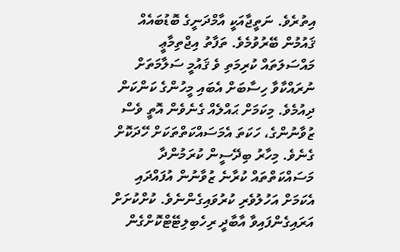އިތުރެވެ. ނަތީޖާއަކީ އާމްދަނީގެ ބޮޑުބައެއް ޤައުމުން ބޭރުވުމެވެ. ތަފާތު އިޖްތިމާޢީ މައްސަލަތައް ކުރިމަތި ވެ ޤައުމީ ސަލާމަތަށް ނުރައްކާވާ ހިސާބަށް އެބައި މީހުންގެ ކަންކަން ދިއުމެވެ. މިކަމަށް ޙައްލެއް ގެނެވެން އޮތީ ވެސް ޒުވާނުންގެ، ހަކަތަ އެމަސައްކަތްތަކަށް ހޭދަކޮށް ގެނެވެ. މިހާރު ބިދޭސީން ކުރަމުންދާ މަސައްކަތްތައް ކުރާނެ ޒުވާނުން އުފައްދައި އެކަމަށް އަހުލުވެރި ކުރުވައިގެންނެވެ. ކުށްކުށަށް އަރައިގެންފައިވާ އާބާދީ ރިހެބިލިޓޭޓްކޮށްގެން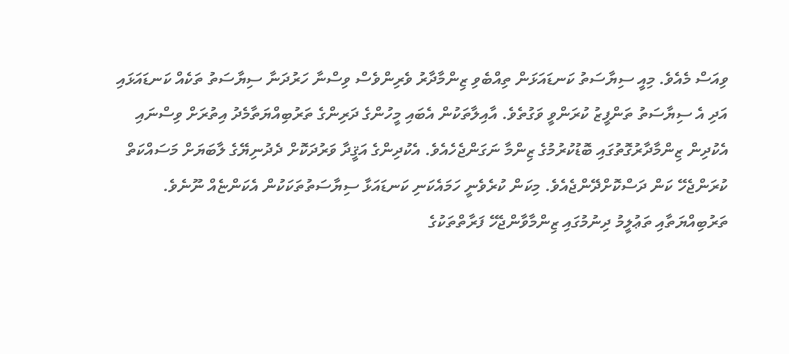ވިއަސް މެއެވެ. މިއީ ސިޔާސަތު ކަނޑައަޅަން ތިއްބެވި ޒިންމާދާރު ވެރިންވެސް ވިސްނާ ހަރުދަނާ ސިޔާސަތު ތަކެއް ކަނޑައަޅައި އަދި އެ ސިޔާސަތު ތަންފީޒު ކުރަންވީ ވަގުތެވެ. އާއިލާތަކުން އެބައި މީހުންގެ ދަރިންގެ ތަރުބިއްޔަތާމެދު އިތުރަށް ވިސްނައި އެކުދިން ޒިންމާދާރުގޮތުގައި ބޮޑުކުރުމުގެ ޒިންމާ ނަގަންޖެހެއެވެ. އެކުދިންގެ އަޤީދާ ވަރުދަކޮށް ދެދުނިޔޭގެ ލާބަޔަށް މަސައްކަތް ކުރަންޖެހޭ ކަން ދަސްކޮށްދޭންޖެއެވެ. މިކަން ކުރެވެނީ ހަމައެކަނި ކަނޑައަޅާ ސިޔާސަތުތަކަކުން އެކަންޏެއް ނޫނެވެ. ތަރުބިއްޔަތާއި ތަޢުލީމު ދިނުމުގައި ޒިންމާވާންޖެހޭ ފަރާތްތަކުގެ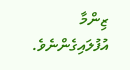ޒިންމާ އުފުލައިގެންނެވެ.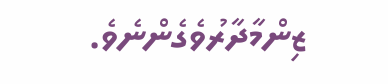ޒިންމާދާރުވެގެންނެވެ.